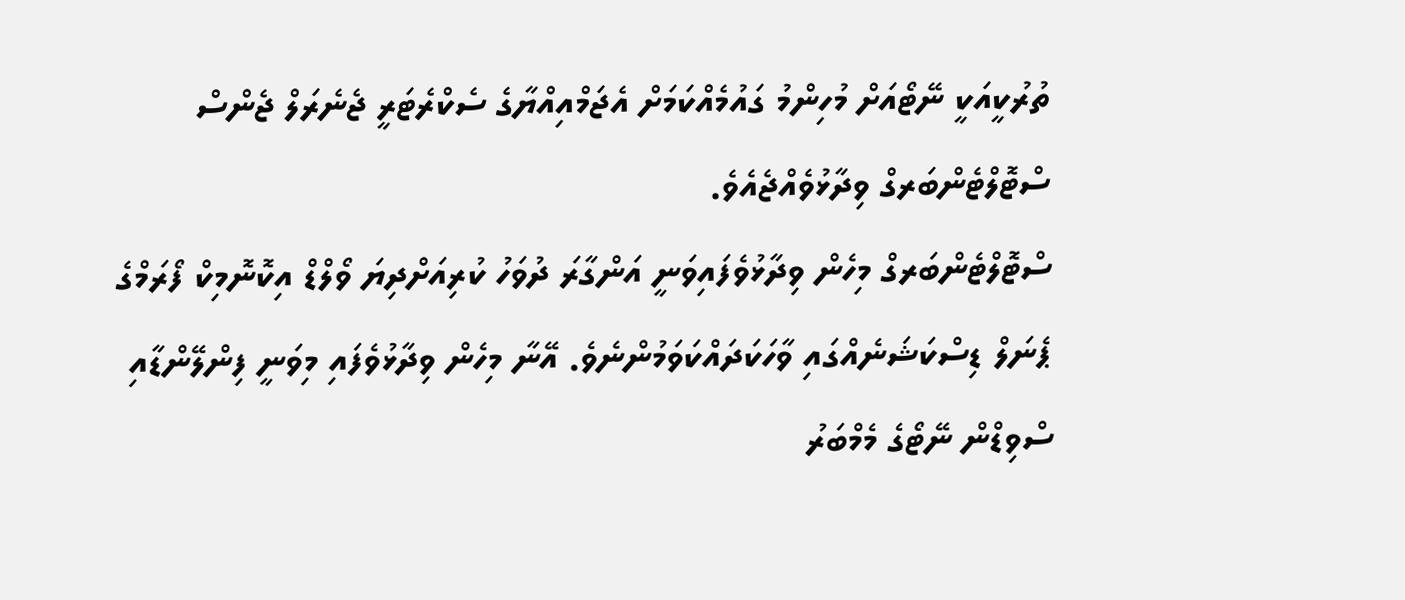ތުރުކީއަކީ ނޭޓޯއަށް މުހިންމު ގައުމެއްކަމަށް އެޖަމްއިއްޔާގެ ސެކްރެޓަރީ ޖެނެރަލް ޖެންސް ސްޓޮލްޓެންބަރގް ވިދާޅުވެއްޖެއެވެ.
ސްޓޮލްޓެންބަރގް މިހެން ވިދާޅުވެފައިވަނީ އަންގާރަ ދުވަހު ކުރިއަށްދިޔަ ވޯލްޑް އިކޮނޮމިކް ފޯރަމްގެ ޕެނަލް ޑިސްކަޝަނެއްގައި ވާހަކަދައްކަވަމުންނެވެ. އޭނާ މިހެން ވިދާޅުވެފައި މިވަނީ ފިންލޭންޑާއި ސްވިޑްން ނޭޓޯގެ މެމްބަރު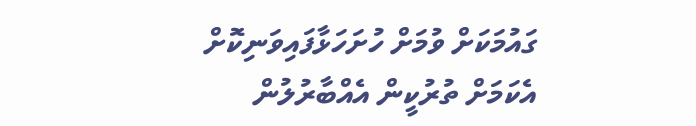ގައުމަކަށް ވުމަށް ހުށަހަޅާފައިވަނިކޮށް އެކަމަށް ތުރުކީން އެއްބާރުލުން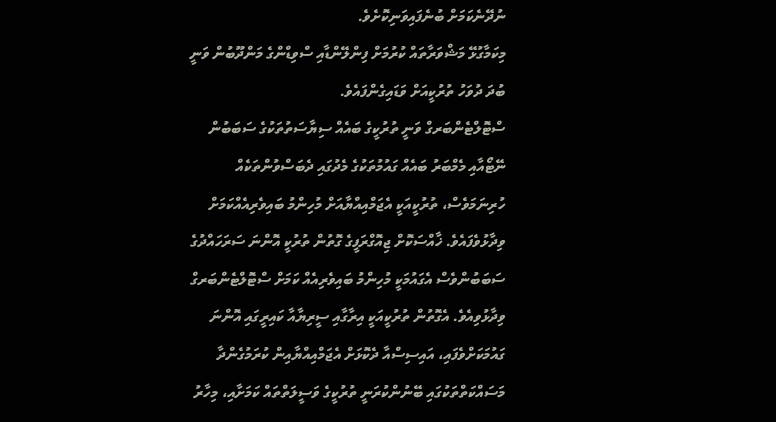ނުދޭނެކަމަށް ބުނެފައިވަނިކޮށެވެ.
މިކަމާގުޅޭ މަޝްވަރާތައް ކުރުމަށް ފިންލޭންޑާއި ސްވިޑްންގެ މަންދޫބުން ވަނީ ބުދަ ދުވަހު ތުރުކީއަށް ވަޑައިގެންފައެވެ.
ސްޓޮލްޓެންބަރގް ވަނީ ތުރުކީގެ ބައެއް ސިޔާސަތުތަކުގެ ސަބަބުން ނޭޓޯއާއި މެމްބަރު ބައެއް ގައުމުތަކުގެ މެދުގައި ދެބަސްވުންތަކެއް ހުރިނަމަވެސް، ތުރުކީއަކީ އެޖަމްއިއްޔާއަށް މުހިންމު ބައިވެރިއެއްކަމަށް ވިދާޅުވެފައެވެ. ޚާއްސަކޮށް ޖިއޮގްރަފީގެ ގޮތުން ތުރުކީ އޮންނަ ސަރަހައްދުގެ ސަބަބުންވެސް އެގައުމަކީ މުހިންމު ބައިވެރިއެއް ކަމަށް ސްޓޮލްޓެންބަރގް ވިދާޅުވިއެވެ. އެގޮތުން ތުރުކީއަކީ އިރާގާއި ސީރިޔާއާ ކައިރީގައި އޮންނަ ގައުމަކަށްވެފައި، އައިސިސްއާ ދެކޮޅަށް އެޖަމްއިއްޔާއިން ކުރަމުގެންދާ މަސައްކަތްތަކުގައި ބޭނުންކުރަނީ ތުރުކީގެ ވަސީލަތްތައް ކަމަށާއި، މިހާރު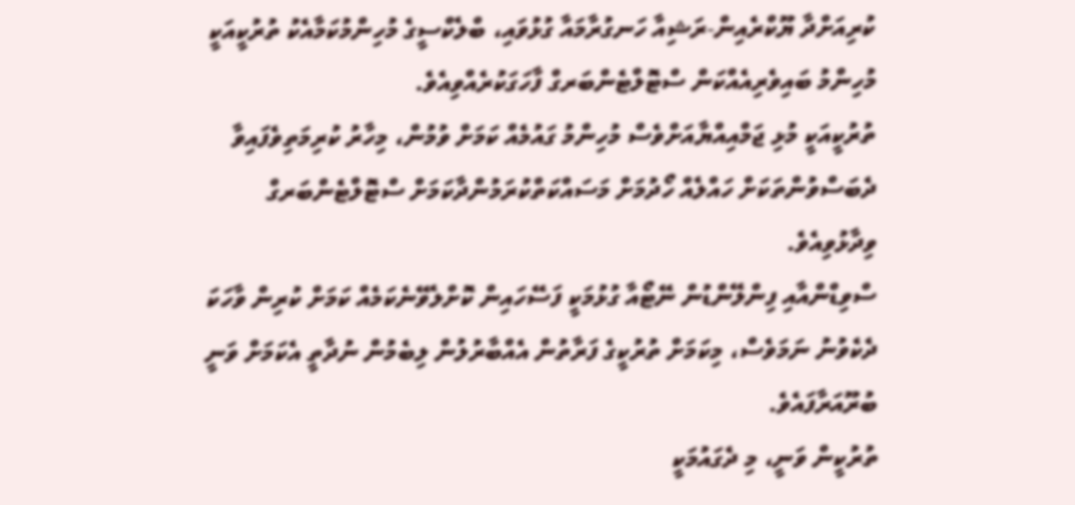ކުރިއަށްދާ ޔޫކްރެއިން-ރަޝިއާ ހަނގުރާމައާ ގުޅުވައި، ބްލެކްސީގެ މުހިންމުކަމާއެކު ތުރުކީއަކީ މުހިންމު ބައިވެރިއެއްކަން ސްޓޮލްޓެންބަރގް ފާހަގަކުރެއްވިއެވެ.
ތުރުކީއަކީ މުޅި ޖަމްއިއްޔާއަށްވެސް މުހިންމު ގައުމެއް ކަމަށް ވުމުން، މިހާރު ކުރިމަތިވެފައިވާ ދެބަސްވުންތަކަށް ހައްލެއް ހޯދުމަށް މަސައްކަތްކުރަމުންދާކަމަށް ސްޓޮލްޓެންބަރގް ވިދާޅުވިއެވެ.
ސްވިޑްންއާއި ފިންލޭންޑުން ނޭޓޯއާ ގުޅުމަކީ ފަސޭހައިން ކޮށްލެވޭނެކަމެއް ކަމަށް ކުރިން ވާހަކަ ދެކެވުނު ނަމަވެސް، މިކަމަށް ތުރުކީގެ ފަރާތުން އެއްބާރުލުން ލިބެމުން ނުދާތީ އެކަމަށް ވަނީ ބުރޫއަރާފައެވެ.
ތުރުކީން ވަނީ، މި ދެގައުމަކީ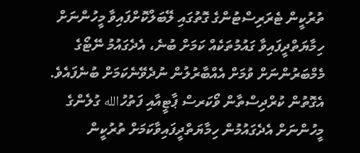ތުރުކީން ޓެރަރިސްޓުންގެ ގޮތުގައި ލޭބަލްކޮށްފައިވާ މީހުންނަށް ހިމާޔަތްދީފައިވާ ގައުމުތަކެއް ކަމަށް ބުނެ، އެދެގައުމު ނޭޓޯގެ މެމްބަރުންނަށް ވުމަށް އެއްބާރުލުން ނުދެވޭނެކަމަށް ބުނެފައެވެ. އެގޮތުން ކުރްދިސްތާން ވޯކަރސް ޕާޓީއާއި ފަތުހުالله ގުލެންގެ މީހުންނަށް އެދެގައުމުން ހިމާޔަތްދީފައިވާކަމަށް ތުރުކީން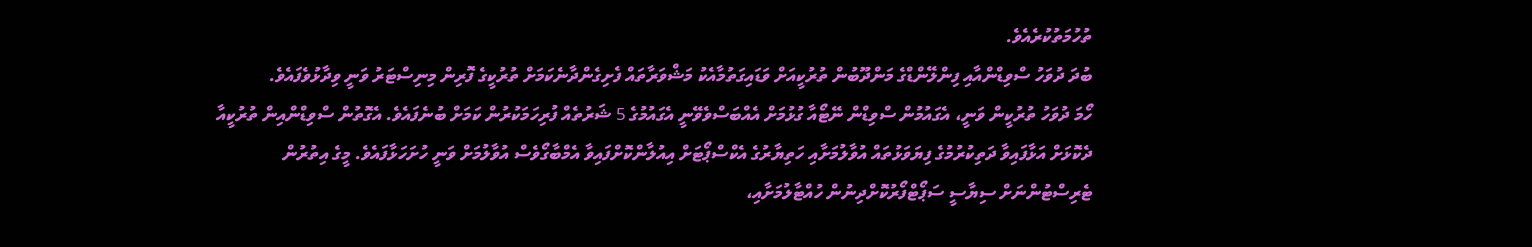ތުހުމަތުކުރެއެވެ.
ބުދަ ދުވަހު ސްވިޑްންއާއި ފިންލޭންޑްގެ މަންދޫބުން ތުރުކީއަށް ވަޑައިގަތުމާއެކު މަޝްވަރާތައް ފެށިގެންދާނެކަމަށް ތުރުކީގެ ފޮރިން މިނިސްޓަރު ވަނީ ވިދާޅުވެފައެވެ.
ހޯމަ ދުވަހު ތުރުކީން ވަނީ، އެގައުމުން ސްވިޑްން ނޭޓޯއާ ގުޅުމަށް އެއްބަސްވެވޭނީ އެގައުމުގެ 5 ޝަރުތެއް ފުރިހަމަކުރުން ކަމަށް ބުނެފައެވެ. އެގޮތުން ސްވިޑްންއިން ތުރުކީއާ ދެކޮޅަށް އަޅާފައިވާ ދަތިކުރުމުގެ ފިޔަވަޅުތައް އުވާލުމަށާއި ހަތިޔާރުގެ އެކްސްޕޯޓަށް އިއުލާންކޮށްފައިވާ އެމްބާގޯވެސް އުވާލުމަށް ވަނީ ހުށަހަޅާފައެވެ. މީގެ އިތުރުން ޓެރިސްޓުންނަށް ސިޔާސީ ސަޕޯޓްފޯރުކޮށްދިނުން ހުއްޓާލުމަށާއި،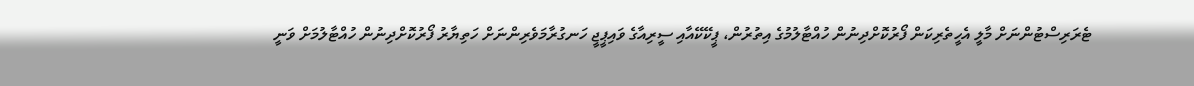ޓެރަރިސްޓުންނަށް މާލީ އެހީތެރިކަން ފޯރުކޮށްދިނުން ހުއްޓާލުމުގެ އިތުރުން، ޕީކޭކޭއާއި ސީރިއާގެ ވައިޕީޖީ ހަނގުރާމަވެރިންނަށް ހަތިޔާރު ފޯރުކޮށްދިނުން ހުއްޓާލުމަށް ވަނީ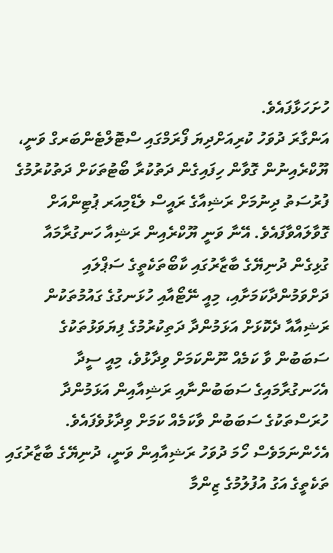ހުށަހަޅާފައެވެ.
އަންގާރަ ދުވަހު ކުރިއަށްދިޔަ ފޯރަމްގައި ސްޓޮލްޓެންބަރގް ވަނީ، ޔޫކްރެއިނުން ގޮވާން ހިފައިގެން ދަތުކުރާ ބޯޓުތަކަށް ދަތުކުރުމުގެ ފުރުސަތު ދިނުމަށް ރަޝިއާގެ ރައީސް ލެޑްމިއަރ ޕުޓިންއަށް ގޮވާލައްވާފައެވެ. އޭނާ ވަނީ ޔޫކްރެއިން ރަޝިއާ ހަނގުރާމައާ ގުޅިގެން ދުނިޔޭގެ ބާޒާރުގައި ކާބޯތަކެތީގެ ސަޕްލައި ދަށްވަމުންދާކަމަށާއި، މިއީ ނޭޓޯއާއި ހުޅަނގުގެ ގައުމުތަކުން ރަޝިއާއާ ދެކޮޅަށް އަޅަމުންދާ ދަތިކުރުމުގެ ފިޔަވަޅުތަކުގެ ސަބަބުން ވާ ކަމެއް ނޫންކަމަށް ވިދާޅުވެ، މިއީ ސީދާ އެހަނގުރާމައިގެ ސަބަބުންނާއި ރަޝިއާއިން އަޅަމުންދާ ހުރަސްތަކުގެ ސަބަބުން ވާކަމެއް ކަމަށް ވިދާޅުވެފައެވެ.
އެހެންނަމަވެސް ހޯމަ ދުވަހު ރަޝިއާއިން ވަނީ، ދުނިޔޭގެ ބާޒާރުގައި ތަކެތީގެ އަގު އުފުލުމުގެ ޒިންމާ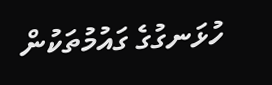ހުޅަނގުގެ ގައުމުތަކުން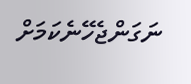ނަގަންޖެހޭނެކަމަށް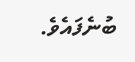ބުނެފައެވެ.